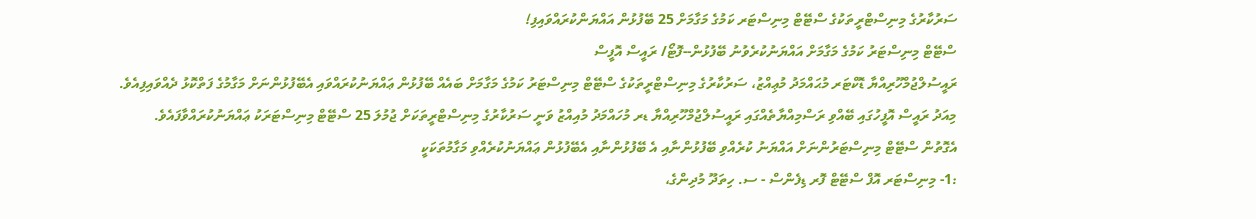ސަރުކާރުގެ މިނިސްޓްރީތަކުގެ ސްޓޭޓް މިނިސްޓަރ ކަމުގެ މަގާމަށް 25 ބޭފުޅުން އައްޔަންކުރައްވައިފި!
ސްޓޭޓް މިނިސްޓަރު ކަމުގެ މަގާމަށް އައްޔަނުކުރެވުނު ބޭފުޅުން--ފޮޓޯ/ ރައީސް އޮފީސް
ރައީސުލްޖުމްހޫރިއްޔާ ޑޮކްޓަރ މުޙައްމަދު މުޢިއްޒު، ސަރުކާރުގެ މިނިސްޓްރީތަކުގެ ސްޓޭޓް މިނިސްޓަރު ކަމުގެ މަގާމަށް ބައެއް ބޭފުޅުން ޢައްޔަނުކުރައްވައި އެބޭފުޅުންނަށް މަގާމުގެ ފަތްކޮޅު ދެއްވައިފިއެވެ.
މިއަދު ރައީސް އޮފީހުގައި ބޭއްވި ރަސްމިއްޔާތެއްގައި ރައީސުލްޖުމްހޫރިއްޔާ ޑރ މުހައްމަދު މުއިއްޒު ވަނީ ސަރުކާރުގެ މިނިސްޓްރީތަކަށް ޖުމުލަ 25 ސްޓޭޓް މިނިސްޓަރަކު ޢައްޔަނުކުރައްވާފައެވެ.
އެގޮތުން ސްޓޭޓް މިނިސްޓަރުންނަށް އައްޔަނު ކުރެއްވި ބޭފުޅުންނާއި އެ ބޭފުޅުންނާއި އެބޭފުޅުން ޢައްޔަނުކުރެއްވި މަގާމުތަކަކީ
:1- މިނިސްޓަރ އޮފް ސްޓޭޓް ފޮރ ޑިފެންސް - ސ. ހިތަދޫ މުދިންގެ،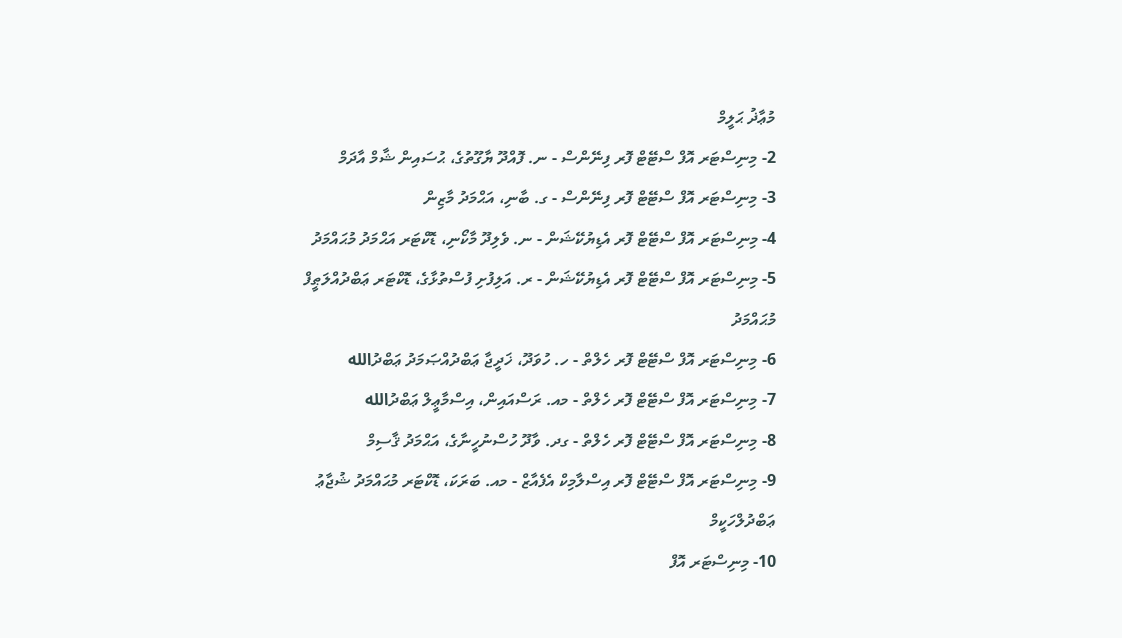މުޢާޛު ޙަލީމް
2- މިނިސްޓަރ އޮފް ސްޓޭޓް ފޮރ ފިނޭންސް - ނ. ފޮއްދޫ ޔާގޫތުގެ، ޙުސައިން ޝާމް އާދަމް
3- މިނިސްޓަރ އޮފް ސްޓޭޓް ފޮރ ފިނޭންސް - ގ. ބާނި، އަޙްމަދު މާޒިން
4- މިނިސްޓަރ އޮފް ސްޓޭޓް ފޮރ އެޑިޔުކޭޝަން - ނ. ވެލިދޫ މާކޯނި، ޑޮކްޓަރ އަޙްމަދު މުޙައްމަދު
5- މިނިސްޓަރ އޮފް ސްޓޭޓް ފޮރ އެޑިޔުކޭޝަން - ރ. އަލިފުށި ފުސްތުޅާގެ، ޑޮކްޓަރ ޢަބްދުއްލަޠީފް މުޙައްމަދު
6- މިނިސްޓަރ އޮފް ސްޓޭޓް ފޮރ ހެލްތް - ހ. ހުވަދޫ، ޚަދީޖާ ޢަބްދުއްޞަމަދު ޢަބްދުالله
7- މިނިސްޓަރ އޮފް ސްޓޭޓް ފޮރ ހެލްތް - މއ. ރަސްއައިން، އިސްމާޢީލް ޢަބްދުالله
8- މިނިސްޓަރ އޮފް ސްޓޭޓް ފޮރ ހެލްތް - ގދ. ވާދޫ ހުސްނުހީނާގެ، އަޙްމަދު ޤާސިމް
9- މިނިސްޓަރ އޮފް ސްޓޭޓް ފޮރ އިސްލާމިކް އެފެއާޒް - މއ. ބަރަކަ، ޑޮކްޓަރ މުޙައްމަދު ޝުޖާޢު ޢަބްދުލްހަކީމް
10- މިނިސްޓަރ އޮފް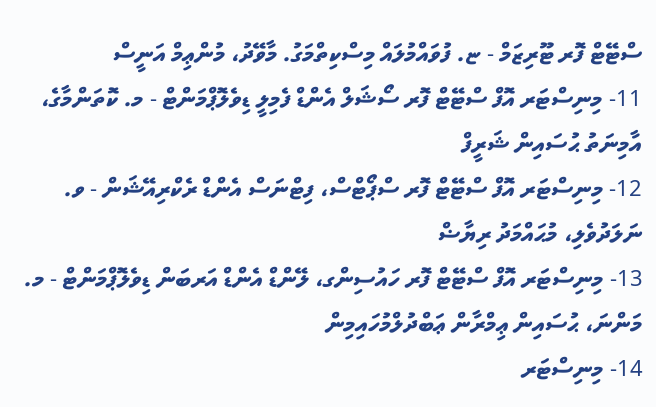ސްޓޭޓް ފޮރ ޓޫރިޒަމް - ޏ. ފުވައްމުލައް މިސްކިތްމަގު. މާވޭދު، މުންޢިމް އަނީސް
11- މިނިސްޓަރ އޮފް ސްޓޭޓް ފޮރ ސޯޝަލް އެންޑް ފެމިލީ ޑިވެލޮޕްމަންޓް - މ. ކޮތަންމާގެ، އާމިނަތު ޙުސައިން ޝަރީފް
12- މިނިސްޓަރ އޮފް ސްޓޭޓް ފޮރ ސްޕޯޓްސް، ފިޓްނަސް އެންޑް ރެކްރިއޭޝަން - ވ. ނަލަދުވެލި، މުޙައްމަދު ރިޔާޟް
13- މިނިސްޓަރ އޮފް ސްޓޭޓް ފޮރ ހައުސިންގ، ލޭންޑް އެންޑް އަރބަން ޑިވެލޮޕްމަންޓް - މ. މަންނަ، ޙުސައިން ޢިމްރާން ޢަބްދުލްމުހައިމިން
14- މިނިސްޓަރ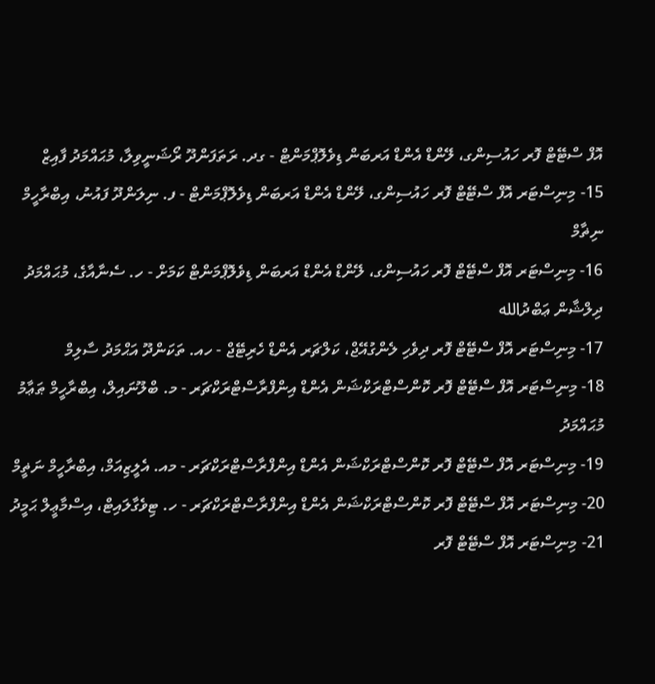އޮފް ސްޓޭޓް ފޮރ ހައުސިންގ، ލޭންޑް އެންޑް އަރބަން ޑިވެލޮޕްމަންޓް - ގދ. ރަތަފަންދޫ ރޯޝަނީވިލާ، މުޙައްމަދު ފާއިޒް
15- މިނިސްޓަރ އޮފް ސްޓޭޓް ފޮރ ހައުސިންގ، ލޭންޑް އެންޑް އަރބަން ޑިވެލޮޕްމަންޓް - ފ. ނިލަންދޫ ފައުނު، އިބްރާހީމް ނިޡާމް
16- މިނިސްޓަރ އޮފް ސްޓޭޓް ފޮރ ހައުސިންގ، ލޭންޑް އެންޑް އަރބަން ޑިވެލޮޕްމަންޓް ކަމަށް - ހ. ސެނާއާގެ، މުޙައްމަދު ދިލްޝާން ޢަބްދުالله
17- މިނިސްޓަރ އޮފް ސްޓޭޓް ފޮރ ދިވެހި ލެންގުއޭޖް، ކަލްޗަރ އެންޑް ހެރިޓޭޖް - ހއ. ތަކަންދޫ އަޙްމަދު ސާލިމް
18- މިނިސްޓަރ އޮފް ސްޓޭޓް ފޮރ ކޮންސްޓްރަކްޝަން އެންޑް އިންފްރާސްޓްރަކްޗަރ - މ. ބްލޫނައިލް، އިބްރާހީމް ޠަޢާމު މުޙައްމަދު
19- މިނިސްޓަރ އޮފް ސްޓޭޓް ފޮރ ކޮންސްޓްރަކްޝަން އެންޑް އިންފްރާސްޓްރަކްޗަރ - މއ. އެލީޒިއަމް، އިބްރާހީމް ނަޡީމް
20- މިނިސްޓަރ އޮފް ސްޓޭޓް ފޮރ ކޮންސްޓްރަކްޝަން އެންޑް އިންފްރާސްޓްރަކްޗަރ - ހ. ޓިވެގާލައިޓް، އިސްމާޢީލް ޙަމީދު
21- މިނިސްޓަރ އޮފް ސްޓޭޓް ފޮރ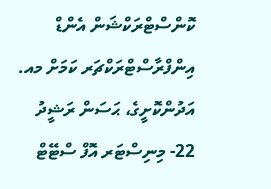ކޮންސްޓްރަކްޝަން އެންޑް އިންފްރާސްޓްރަކްޗަރ ކަމަށް މއ. އަދުންކޮށީގެ، ޙަސަން ރަޝީދު
22- މިނިސްޓަރ އޮފް ސްޓޭޓް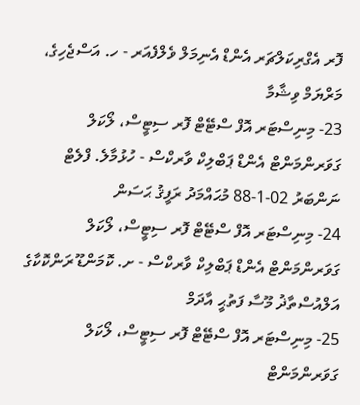ފޮރ އެގްރިކަލްޗަރ އެންޑް އެނިމަލް ވެލްފެއަރ - ހ. އަސްޖެހިގެ، މަރްޔަމް ވިޝާމާ
23- މިނިސްޓަރ އޮފް ސްޓޭޓް ފޮރ ސިޓީސް، ލޯކަލް ގަވަރންމަންޓް އެންޑް ޕަބްލިކް ވާރކްސް - ހުޅުމާލެ. ފްލެޓް ނަންބަރު 02-1-88 މުޙައްމަދު ރަފީޤު ޙަސަން
24- މިނިސްޓަރ އޮފް ސްޓޭޓް ފޮރ ސިޓީސް، ލޯކަލް ގަވަރންމަންޓް އެންޑް ޕަބްލިކް ވާރކްސް - ށ. ކޮމަންޑޫ ރަންކޮކާގެ އަލްއުސްތާޛު މޫސާ ފަތުޙީ އާދަމް
25- މިނިސްޓަރ އޮފް ސްޓޭޓް ފޮރ ސިޓީސް، ލޯކަލް ގަވަރންމަންޓް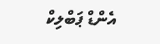އެންޑް ޕަބްލިކް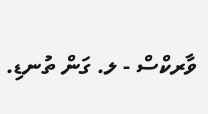ވާރކްސް - ލ. ގަން ތުނޑި.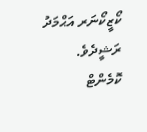ކޯޒީކޯނަރ އަޙްމަދު ރަޝީދެވެ.
ކޮމެންޓް